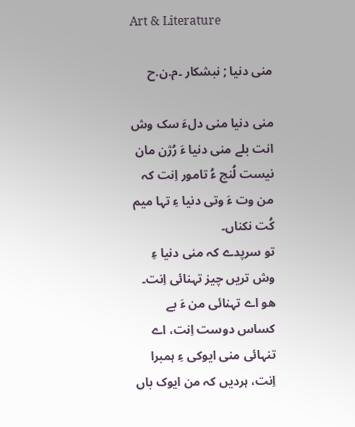Art & Literature

منی دنیا ; نبشکار ۔م.ن.ح

منی دنیا منی دلءَ سک وش انت بلے منی دنیا ءَ رُژن مان نیست لُنج ءُ تامور اِنت کہ من وت ءَ وتی دنیا ءِ تہا میم کُت نکناں۔
تو سرپدے کہ منی دنیا ءِ وش تریں چیز تہنائی اِنت۔ ھو اے تہنائی من ءَ بے کساس دوست اِنت، اے تنہائی منی ایوکی ءِ ہمبرا اِنت، ہردیں کہ من ایوک باں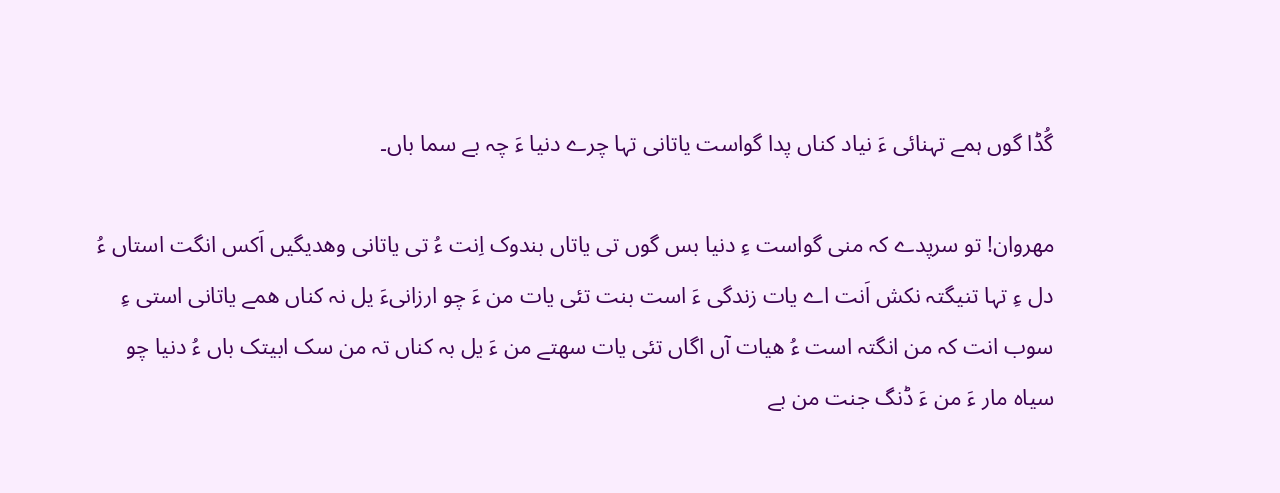گُڈا گوں ہمے تہنائی ءَ نیاد کناں پدا گواست یاتانی تہا چرے دنیا ءَ چہ بے سما باں۔

مھروان! تو سرپدے کہ منی گواست ءِ دنیا بس گوں تی یاتاں بندوک اِنت ءُ تی یاتانی وھدیگیں اَکس انگت استاں ءُ دل ءِ تہا تنیگتہ نکش اَنت اے یات زندگی ءَ است بنت تئی یات من ءَ چو ارزانیءَ یل نہ کناں ھمے یاتانی استی ءِ سوب انت کہ من انگتہ است ءُ ھیات آں اگاں تئی یات سھتے من ءَ یل بہ کناں تہ من سک ابیتک باں ءُ دنیا چو سیاہ مار ءَ من ءَ ڈنگ جنت من بے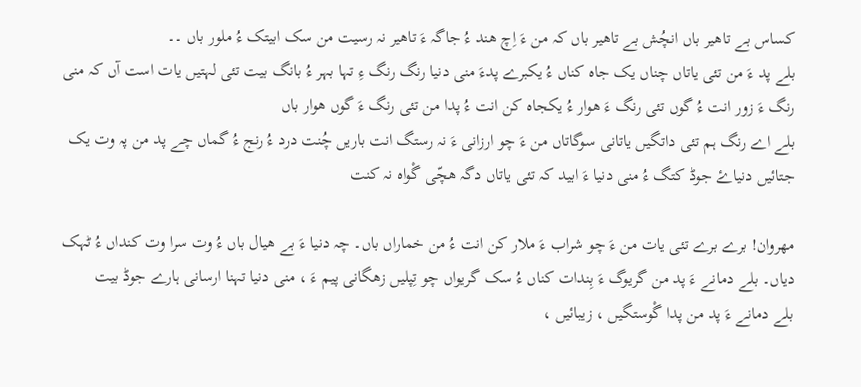کساس بے تاھیر باں انچُش بے تاھیر باں کہ من ءَ اِچ ھند ءُ جاگہ ءَ تاھیر نہ رسیت من سک ابیتک ءُ ملور باں ۔۔
بلے پد ءَ من تئی یاتاں چناں یک جاہ کناں ءُ یکبرے پدءَ منی دنیا رنگ رنگ ءِ تہا بہر ءُ بانگ بیت تئی لہتیں یات است آں کہ منی رنگ ءَ زور انت ءُ گوں تئی رنگ ءَ ھوار ءُ یکجاہ کن انت ءُ پدا من تئی رنگ ءَ گوں ھوار باں
بلے اے رنگ ہم تئی داتگیں یاتانی سوگاتاں من ءَ چو ارزانی ءَ نہ رستگ انت باریں چُنت درد ءُ رنج ءُ گماں چے پد من پہ وت یک جتائیں دنیاۓ جوڈ کتگ ءُ منی دنیا ءَ ابید کہ تئی یاتاں دگہ ھچّی گْواہ نہ کنت

مھروان! برے برے تئی یات من ءَ چو شراب ءَ ملار کن انت ءُ من خماراں باں۔ چہ دنیا ءَ بے ھیال باں ءُ وت سرا وت کنداں ءُ ٹہک دیاں۔ بلے دمانے ءَ پد من گریوگ ءَ بِندات کناں ءُ سک گریواں چو تِپلیں زھگانی پیم ءَ ، منی دنیا تہنا ارسانی ہارے جوڈ بیت
بلے دمانے ءَ پد من پدا گْوستگیں ، زیبائیں ،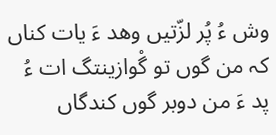وش ءُ پُر لزّتیں وھد ءَ یات کناں کہ من گوں تو گْوازینتگ ات ءُ پد ءَ من دوبر گوں کندگاں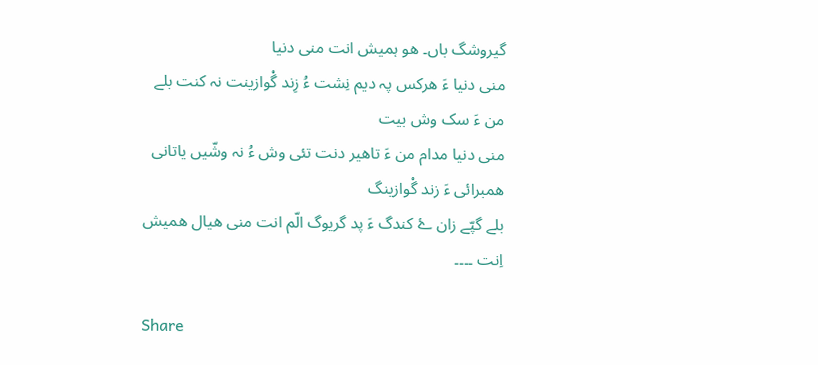گیروشگ باں۔ ھو ہمیش انت منی دنیا
منی دنیا ءَ ھرکس پہ دیم نِشت ءُ زِند گْوازینت نہ کنت بلے من ءَ سک وش بیت
منی دنیا مدام من ءَ تاھیر دنت تئی وش ءُ نہ وشّیں یاتانی ھمبرائی ءَ زند گْوازینگ
بلے گپّے زان ۓ کندگ ءَ پد گریوگ الّم انت منی ھیال ھمیش اِنت ۔۔۔۔

Share